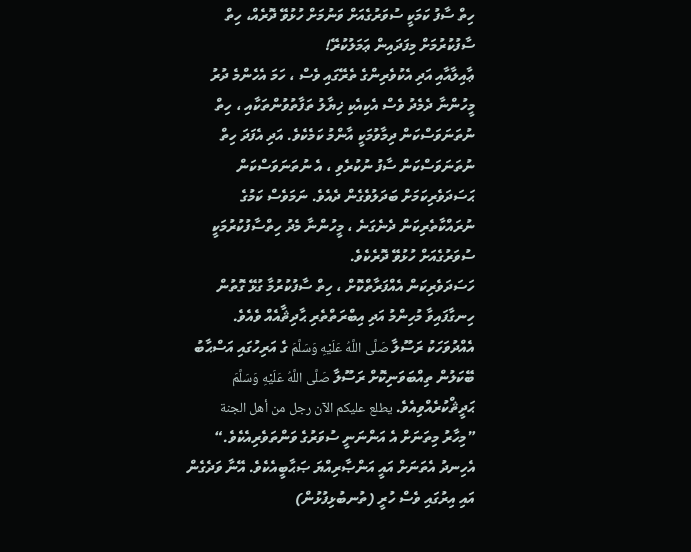ހިތް ސާފު ކަމަކީ ސުވަރުގެއަށް ވަނުމަށް ހުޅުވޭ ދޮރެއް، ހިތް ސާފުކުރުމަށް މިފަދައިން ޢަމަލުކުރޭ!
ޢާއިލާއާއި އަދި އެކުވެރިންގެ ތެރޭގައި ވެސް ، ހަމަ އެހެންމެ ދުރު މީހުންނާ ދެމެދު ވެސް އެކިއެކި ޚިޔާލު ތަފާތުވުންތަކާއި ، ހިތް ނުތަނަވަސްކަން ދިމާވުމަކީ އާންމު ކަމެކެވެ. އަދި އެފަދަ ހިތް ނުތަނަވަސްކަން ސާފު ނުކުރެވި ، އެ ނުތަނަވަސްކަން ޙަސަދަވެރިކަމަށް ބަދަލުވެގެން ދެއެވެ. ނަމަވެސް ކަމުގެ ނުރައްކާތެރިކަން ދެނެގަނެ ، މީހުންނާ މެދު ހިތްސާފުކުރުމަކީ ސުވަރުގެއަށް ހުޅުވޭ ދޮރެކެވެ.
ހަސަދަވެރިކަން އެއްފަރާތްކޮށް ، ހިތް ސާފުކުރުމާ ގުޅޭ ގޮތުން ހިނގާފައިވާ މުހިންމު އަދި އިބްރަތްތެރި ޙާދިޘާއެއް ވެއެވެ.
އެއްދުވަހަކު ރަސޫލާ صَلَّى اللَّهُ عَلَيْهِ وَسَلَّمَ ގެ އަރިހުގައި އަސްޙާބު ބޭކަލުން ތިއްބަވަނިކޮށް ރަސޫލާ صَلَّى اللَّهُ عَلَيْهِ وَسَلَّمَ ޙަދީޘްކުރެއްވިއެވެ. يطلع عليكم الآن رجل من أهل الجنة ”މިހާރު މިތަނަށް އެ އަންނަނީ ސުވަރުގެ ވަންތަވެރިއެކެވެ.“
އެހިނދު އެތަނަށް އައީ އަންޞާރިއްޔަ ޞަޙާބީއެކެވެ. އޭނާ ވަދެގެން އައި އިރުގައި ވެސް ހުރީ (ތުނބުޅިފުޅުން)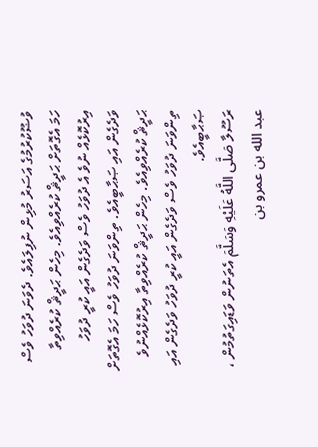ވުޟޫކުރުމުގެ އަސަރު މުޅިން ނުފިލައެވެ. ދެވަނަ ދުވަހު ވެސް ހަމަ އެގޮތަށް ޙަދީޘް ކުރެއްވިއެވެ. މިހެން ޙަދީޘް ކުރެއްވިތާ އިރުކޮޅެއް ނުވެ އެ ދުވަހު ވެސް ވަދެގެން އައީ ކުރީ ދުވަހު ވަދެގެން އައި ޞަޙާބީއެވެ. ތިންވަނަ ދުވަހު ވެސް ހަމަ އެގޮތަށް ޙަދީޘް ކުރެއްވިއެވެ. މިހެން ޙަދީޘް ކުރެއްވިތާ އިރުކޮޅެއްނުވެ ތިންވަނަ ދުވަހު ވެސް ވަދެގެން އައީ ކުރީ ދުވަހު ވަދެގެން އައި ޞަޙާބީއެވެ.
ރަސޫލާ صَلَّى اللَّهُ عَلَيْهِ وَسَلَّمَ އެތަނުން ވަޑައިގަތުމުން ، عبد الله بن عمرو بن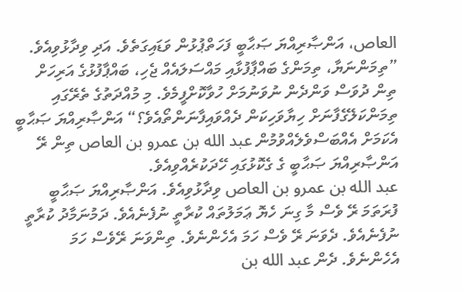العاص، އަންޞާރިއްޔަ ޞަޙާބީ ފަހަތްޕުޅުން ވަޑައިގަތެވެ. އަދި ވިދާޅުވިއެވެ. ”ތިމަންނަޔާ، ތިމަންގެ ބައްޕާފުޅާއި މައްސަލައެއް ޖެހި، ބައްޕާފުޅުގެ އަރިހަށް ތިން ދުވަސް ވަންދެން ނުވަނުމަށް ހުވާކޮށްފީމެވެ. މި މުއްދަތުގެ ތެރޭގައި ތިމަންކަލޭގެފާނަށް ހިޔާވަހިކަން ދެއްވައިފާނަންތޯއެވެ؟“ އަންޞާރިއްޔަ ޞަޙާބީ އެކަމަށް އެއްބަސްވެލެއްވުމުން عبد الله بن عمرو بن العاص ތިން ރޭ އަންޞާރިއްޔަ ޞަޙާބީ ގެ ގެކޮޅުގައި ހޭދަކުރެއްވިއެވެ.
عبد الله بن عمرو بن العاص ވިދާޅުވިއެވެ. އަންޞާރިއްޔަ ޞަޙާބީ ފުރަތަމަ ރޭ ވެސް މާ ގިނަ ހެޔޮ ޢަމަލުތައް ކުރާތީ ނުފެނެއެވެ. ދަމުނަމާދު ކުރާތީ ނުފެނެއެވެ. ދެވަނަ ރޭ ވެސް ހަމަ އެހެންނެވެ. ތިންވަނަ ރޭވެސް ހަމަ އެހެންނެވެ. ދެން عبد الله بن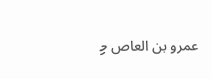عمرو بن العاص މި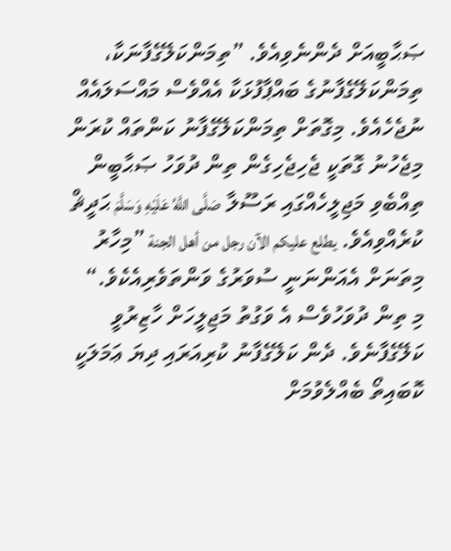ޞަޙާބީއަށް ދެންނެވިއެވެ. ”ތިމަންކަލޭގެފާނަކާ، ތިމަންކަލޭގެފާނުގެ ބައްޕާފުޅަކާ އެއްވެސް މައްސަލައެއް ނުޖެހެއެވެ. މިގޮތަށް ތިމަންކަލޭގެފާނު ކަންތައް ކުރަން މިޖެހުނު ގޮތަކީ ޖެހިޖެހިގެން ތިން ދުވަހު ޞަޙާބީން ތިއްބެވި މަޖިލީހެއްގައި ރަސޫލާ صَلَّى اللَّهُ عَلَيْهِ وَسَلَّمَ ޙަދީޘް ކުރެއްވިއެވެ. يطلع عليكم الآن رجل من أهل الجنة ”މިހާރު މިތަނަށް އެއަންނަނީ ސުވަރުގެ ވަންތަވެރިއެކެވެ.“
މި ތިން ދުވަހުވެސް އެ ވަގުތު މަޖިލީހަށް ހާޒިރުވީ ކަލޭގެފާނެވެ. ދެން ކަލޭގެފާނު ކުރިއަރައި ދިޔަ ޢަމަލަކީ ކޮބައިތޯ ބެއްލެވުމަށް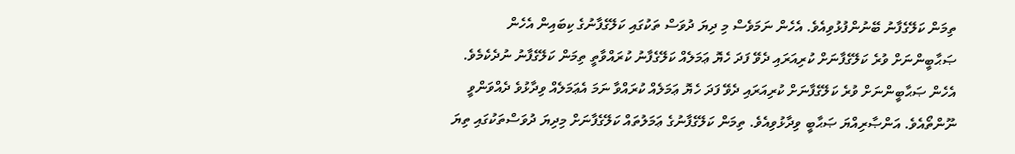ތިމަން ކަލޭގެފާނު ބޭނުންފުޅުވިއެވެ. އެހެން ނަމަވެސް މި ދިޔަ ދުވަސް ތަކުގައި ކަލޭގެފާނުގެ ކިބައިން އެހެން ޞަޙާބީންނަށް ވުރެ ކަލޭގެފާނަށް ކުރިއަރައި ދެވޭ ފަދަ ހެޔޮ ޢަމަލެއް ކަލޭގެފާނު ކުރައްވާތީ ތިމަން ކަލޭގެފާނު ނުދެކެމެވެ. އެހެން ޞަޙާބީންނަށް ވުރެ ކަލޭގެފާނަށް ކުރިއަރައި ދެވޭ ފަދަ ހެޔޮ ޢަމަލެއް ކުރައްވާ ނަމަ އެޢަމަލެއް ވިދާޅުވެ ދެއްވަންވީ ނޫންތޯއެވެ. އަންޞާރިއްޔަ ޞަޙާބީ ވިދާޅުވިއެވެ. ތިމަން ކަލޭގެފާނުގެ ޢަމަލުތައް ކަލޭގެފާނަށް މިދިޔަ ދުވަސްތަކުގައި ތިޔަ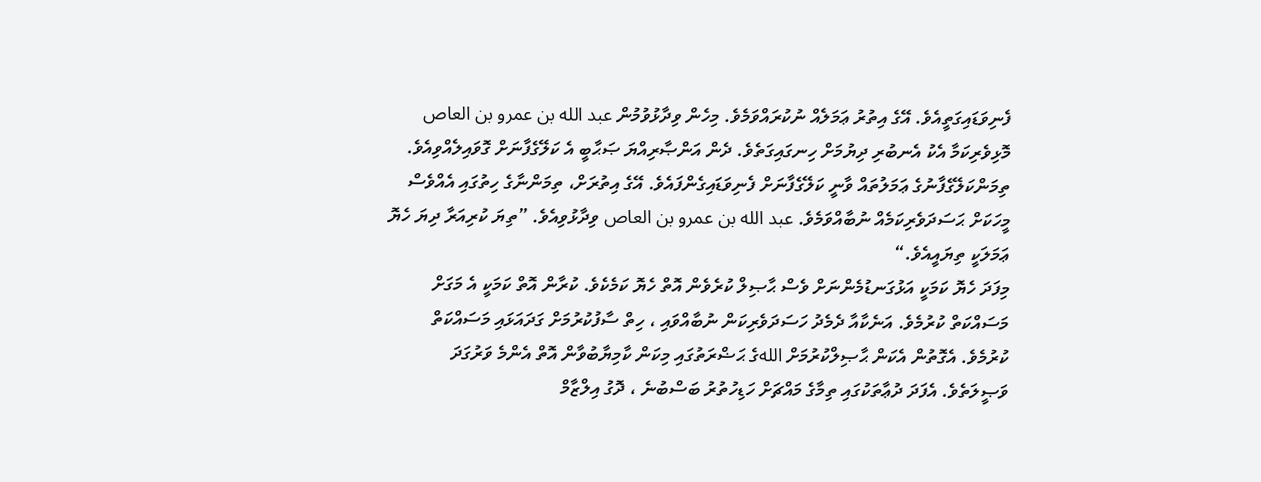ފެނިވަޑައިގަތީއެވެ. އޭގެ އިތުރު ޢަމަލެއް ނުކުރައްވަމެވެ. މިހެން ވިދާޅުވުމުން عبد الله بن عمرو بن العاص މޮޅިވެރިކަމާ އެކު އެނބުރި ދިޔުމަށް ހިނގައިގަތެވެ. ދެން އަންޞާރިއްޔަ ޞަޙާބީ އެ ކަލޭގެފާނަށް ގޮވައިލެއްވިއެވެ. ތިމަންކަލޭގެފާނުގެ ޢަމަލުތައް ވާނީ ކަލޭގެފާނަށް ފެނިވަޑައިގެންފައެވެ. އޭގެ އިތުރަށް، ތިމަންނާގެ ހިތުގައި އެއްވެސް މީހަކަށް ޙަސަދަވެރިކަމެއް ނުބާއްވަމެވެ. عبد الله بن عمرو بن العاص ވިދާޅުވިއެވެ. ”ތިޔަ ކުރިއަރާ ދިޔަ ހެޔޮ ޢަމަލަކީ ތިޔައީއެވެ.“
މިފަދަ ހެޔޮ ކަމަކީ އަޅުގަނޑުމެންނަށް ވެސް ޙާޞިލް ކުރެވެން އޮތް ހެޔޮ ކަމެކެވެ. ކުރާން އޮތް ކަމަކީ އެ މަގަށް މަސައްކަތް ކުރުމެވެ. އަނެކާއާ ދެމެދު ހަސަދަވެރިކަން ނުބާއްވައި ، ހިތް ސާފުކުރުމަށް ގަދައަޅައި މަސައްކަތް ކުރުމެވެ. އެގޮތުން އެކަން ޙާޞިލްކުރުމަށް اللهގެ ޙަޟްރަތުގައި މިކަން ކާމިޔާބުވާން އޮތް އެންމެ ވަރުގަދަ ވަޞީލަތެވެ. އެފަދަ ދުޢާތަކުގައި ތިމާގެ މައްޗަށް ހަޑިހުތުރު ބަސްބުނެ ، ދޮގު އިލްޒާމް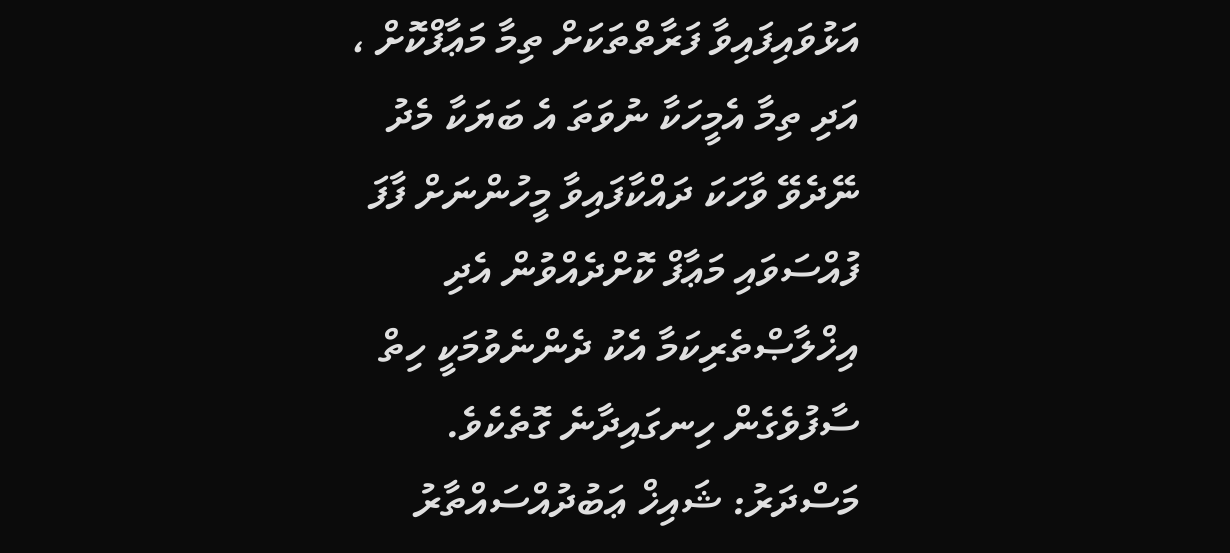އަޅުވައިފައިވާ ފަރާތްތަކަށް ތިމާ މަޢާފްކޮށް ، އަދި ތިމާ އެމީހަކާ ނުވަތަ އެ ބަޔަކާ މެދު ނޭދެވޭ ވާހަކަ ދައްކާފައިވާ މީހުންނަށް ފާފަ ފުއްސަވައި މަޢާފް ކޮށްދެއްވުން އެދި އިޚްލާޞްތެރިކަމާ އެކު ދެންނެވުމަކީ ހިތް ސާފުވެގެން ހިނގައިދާނެ ގޮތެކެވެ.
މަސްދަރު: ޝައިޚް ޢަބުދުއްސައްތާރު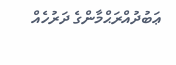ޢަބުދުއްރަޙްމާންގެ ދަރުހެއް